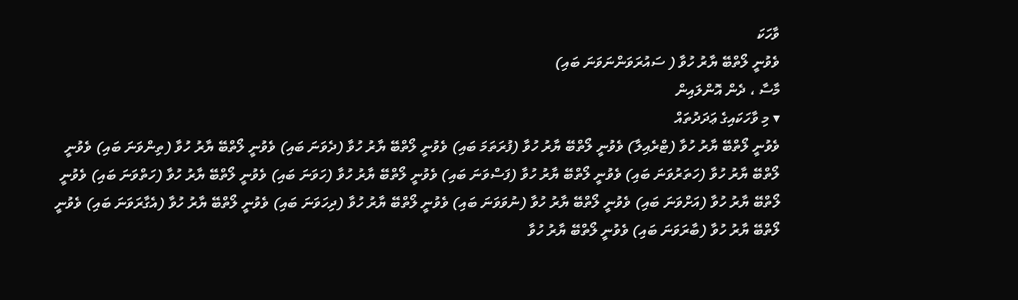ވާހަކަ
ވެވުނީ ލޯތްބޭ ޔާރު ހުވާ ( ސައުރަވަންނަވަނަ ބައި)
މާސާ ، ދެން އޮންލައިން
▾ މި ވާހަކައިގެ ޢަދަދުތައް
ވެވުނީ ލޯތްބޭ ޔާރު ހުވާ (ޓްރެއިލާ) ވެވުނީ ލޯތްބޭ ޔާރު ހުވާ (ފުރަތަމަ ބައި) ވެވުނީ ލޯތްބޭ ޔާރު ހުވާ (ދެވަނަ ބައި) ވެވުނީ ލޯތްބޭ ޔާރު ހުވާ (ތިންވަނަ ބައި) ވެވުނީ ލޯތްބޭ ޔާރު ހުވާ (ހަތަރުވަނަ ބައި) ވެވުނީ ލޯތްބޭ ޔާރު ހުވާ (ފަސްވަނަ ބައި) ވެވުނީ ލޯތްބޭ ޔާރު ހުވާ (ހަވަނަ ބައި) ވެވުނީ ލޯތްބޭ ޔާރު ހުވާ (ހަތްވަނަ ބައި) ވެވުނީ ލޯތްބޭ ޔާރު ހުވާ (އަށްވަނަ ބައި) ވެވުނީ ލޯތްބޭ ޔާރު ހުވާ (ނުވަވަނަ ބައި) ވެވުނީ ލޯތްބޭ ޔާރު ހުވާ (ދިހަވަނަ ބައި) ވެވުނީ ލޯތްބޭ ޔާރު ހުވާ (އެގާރަވަނަ ބައި) ވެވުނީ ލޯތްބޭ ޔާރު ހުވާ (ބާރަވަނަ ބައި) ވެވުނީ ލޯތްބޭ ޔާރު ހުވާ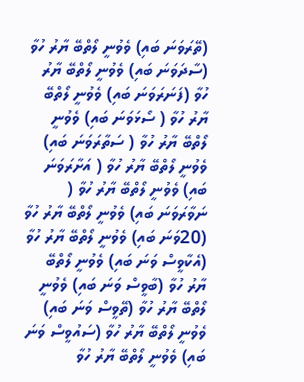(ތޭރަވަނަ ބައި) ވެވުނީ ލޯތްބޭ ޔާރު ހުވާ (ސާދަވަނަ ބައި) ވެވުނީ ލޯތްބޭ ޔާރު ހުވާ (ފަނަރަވަނަ ބައި) ވެވުނީ ލޯތްބޭ ޔާރު ހުވާ ( ސޯޅަވަނަ ބައި) ވެވުނީ ލޯތްބޭ ޔާރު ހުވާ ( ސަތާރަވަނަ ބައި) ވެވުނީ ލޯތްބޭ ޔާރު ހުވާ ( އަށާރަވަނަ ބައި) ވެވުނީ ލޯތްބޭ ޔާރު ހުވާ ( ނަވާރަވަނަ ބައި) ވެވުނީ ލޯތްބޭ ޔާރު ހުވާ (20ވަނަ ބައި) ވެވުނީ ލޯތްބޭ ޔާރު ހުވާ (އެކާވީސް ވަނަ ބައި) ވެވުނީ ލޯތްބޭ ޔާރު ހުވާ (ބާވީސް ވަނަ ބައި) ވެވުނީ ލޯތްބޭ ޔާރު ހުވާ (ތޭވީސް ވަނަ ބައި) ވެވުނީ ލޯތްބޭ ޔާރު ހުވާ (ސައުވީސް ވަނަ ބައި) ވެވުނީ ލޯތްބޭ ޔާރު ހުވާ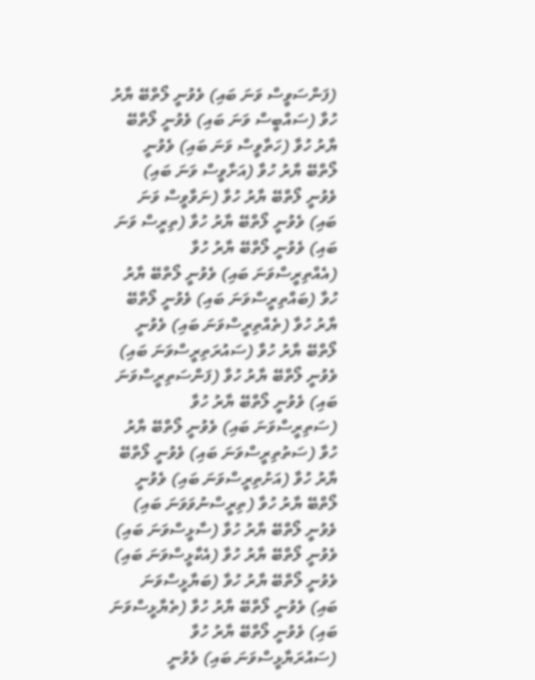(ފަންސަވީސް ވަނަ ބައި) ވެވުނީ ލޯތްބޭ ޔާރު ހުވާ (ސައްބީސް ވަނަ ބައި) ވެވުނީ ލޯތްބޭ ޔާރު ހުވާ (ހަތާވީސް ވަނަ ބައި) ވެވުނީ ލޯތްބޭ ޔާރު ހުވާ (އަށާވީސް ވަނަ ބައި) ވެވުނީ ލޯތްބޭ ޔާރު ހުވާ (ނަވާވީސް ވަނަ ބައި) ވެވުނީ ލޯތްބޭ ޔާރު ހުވާ (ތިރީސް ވަނަ ބައި) ވެވުނީ ލޯތްބޭ ޔާރު ހުވާ (އެއްތިރީސްވަނަ ބައި) ވެވުނީ ލޯތްބޭ ޔާރު ހުވާ (ބައްތިރީސްވަނަ ބައި) ވެވުނީ ލޯތްބޭ ޔާރު ހުވާ (ތެއްތިރީސްވަނަ ބައި) ވެވުނީ ލޯތްބޭ ޔާރު ހުވާ (ސައުރަތިރީސްވަނަ ބައި) ވެވުނީ ލޯތްބޭ ޔާރު ހުވާ (ފަންސަތިރީސްވަނަ ބައި) ވެވުނީ ލޯތްބޭ ޔާރު ހުވާ (ސަތިރީސްވަނަ ބައި) ވެވުނީ ލޯތްބޭ ޔާރު ހުވާ (ސަތުތިރީސްވަނަ ބައި) ވެވުނީ ލޯތްބޭ ޔާރު ހުވާ (އަށުތިރީސްވަނަ ބައި) ވެވުނީ ލޯތްބޭ ޔާރު ހުވާ (ތިރީސްނުވަވަނަ ބައި) ވެވުނީ ލޯތްބޭ ޔާރު ހުވާ (ސާޅީސްވަނަ ބައި) ވެވުނީ ލޯތްބޭ ޔާރު ހުވާ (އެކާޅީސްވަނަ ބައި) ވެވުނީ ލޯތްބޭ ޔާރު ހުވާ (ބަޔާޅީސްވަނަ ބައި) ވެވުނީ ލޯތްބޭ ޔާރު ހުވާ (ތެޔާޅީސްވަނަ ބައި) ވެވުނީ ލޯތްބޭ ޔާރު ހުވާ (ސައުރަޔާޅީސްވަނަ ބައި) ވެވުނީ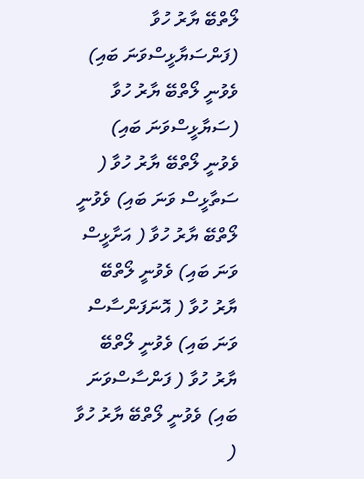ލޯތްބޭ ޔާރު ހުވާ (ފަންސަޔާޅީސްވަނަ ބައި) ވެވުނީ ލޯތްބޭ ޔާރު ހުވާ (ސަޔާޅީސްވަނަ ބައި) ވެވުނީ ލޯތްބޭ ޔާރު ހުވާ ( ސަތާޅީސް ވަނަ ބައި) ވެވުނީ ލޯތްބޭ ޔާރު ހުވާ ( އަށާޅީސް ވަނަ ބައި) ވެވުނީ ލޯތްބޭ ޔާރު ހުވާ ( އޮނަފަންސާސް ވަނަ ބައި) ވެވުނީ ލޯތްބޭ ޔާރު ހުވާ ( ފަންސާސްވަނަ ބައި) ވެވުނީ ލޯތްބޭ ޔާރު ހުވާ (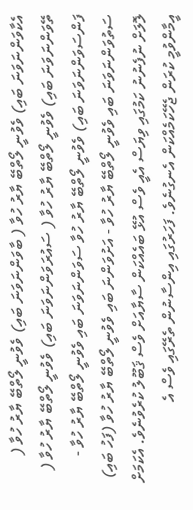އެކާވަންނަވަނަ ބައި) ވެވުނީ ލޯތްބޭ ޔާރު ހުވާ ( ބާވަންނަވަނަ ބައި) ވެވުނީ ލޯތްބޭ ޔާރު ހުވާ ( ތޭވަންނަވަނަ ބައި) ވެވުނީ ލޯތްބޭ ޔާރު ހުވާ ( ސައުރަވަންނަވަނަ ބައި) ވެވުނީ ލޯތްބޭ ޔާރު ހުވާ ( ފަންސަވަންނަވަނަ ބައި) ވެވުނީ ލޯތްބޭ ޔާރު ހުވާ ސަވަންނަވަނަ ބައި ވެވުނީ ލޯތްބޭ ޔާރު ހުވާ - ސަތުވަންނަވަނަ ބައި ވެވުނީ ލޯތްބޭ ޔާރު ހުވާ - އަށުވަންނަ ބައި ވެވުނީ ލޯތްބޭ ޔާރު ހުވާ (ފަހު ބައި)
ލޮލަށް ނުފެނުނު ކަމުގައި ވިޔަސް އެއީ ވެސް އުޅޭ ބައެއްކަން ސާޔާއަށް ވެސް ޤަބޫލު ކުރެވުނެވެ. އެކަމަށް އީމާންވުމީ ކުރަން ޖެހޭކަމެއްކަން އެނގުނެވެ. ފަހަރުގައި އިންސާނުން ތެރޭގައި ވެސް އެ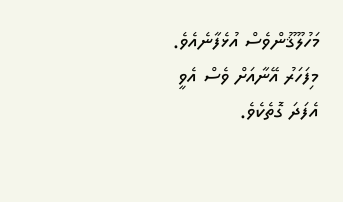މަހުލޫޤޫންވެސް އުޅެފާނެއެވެ. މިފަހަރު އޭނާއަށް ވެސް އެވީ އެފަދަ ގޮތެކެވެ.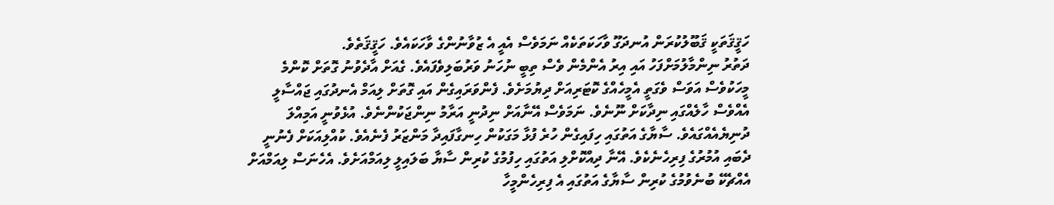ހަޤީޤަތަކީ ޤަބޫލުކުރަން އުނދަގޫ ވާހަކަތަކެއް ނަމަވެސް އެއީ އެ ޒުވާނުންގެ ވާހަކައެވެ. ހަޤީޤަތެވެ.
ދަތުރު ނިންމާލުމަށްފަހު އައި އިރު އެންމެން ވެސް ތިބީ ނުހަނު ވަރުބަލިވެފައެވެ. ގެއަށް އާދެވުނު ގޮތަށް ކޮންމެ މީހަކުވެސް އަވަސް ވެގަތީ އެމީހެއްގެ ކޮޓަރިއަށް ދިޔުމަށެވެ. ފެންވަރައިގެން އައި ގޮތަށް ލިއަމް އެނދުގައި ޖައްސާލީ އެއްވެސް ހާލެއްގައި ނިދާކަށް ނޫނެވެ. ނަމަވެސް އޭނާއަށް ނިދުނީ އަރާމު ނިންޖަކުންނެވެ. އުޅެވުނީ އަމިއްލަ ދުނިޔެއެއްގައެވެ. ސާޔާގެ އަތުގައި ހިފައިގެން ހުރެ ފުޅާ މަގަކުން ހިނގާފައިދާ މަންޒަރު ފެނެއެވެ. ކުއްލިއަކަށް ފެނުނީ ދެބައި އުމުރުގެ ފިރިހެނެކެވެ. އޭނާ ދިއްކޮށްލި އަތުގައި ހިފުމުގެ ކުރިން ސާޔާ ބަލައިލީ ލިއަމްއަށެވެ. އެހެނަސް ލިއަމްއަށް އެއްޗެކޭ ބުނެވުމުގެ ކުރިން ސާޔާގެ އަތުގައި އެ ފިރިހެންމީހާ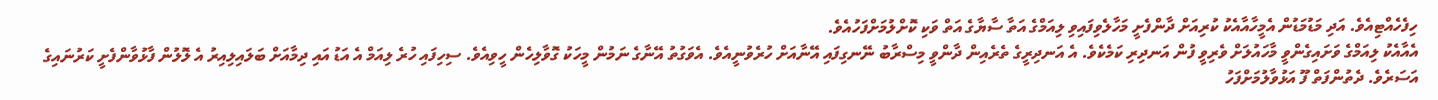ހިފެހެއްޓިއެވެ. އަދި މަޑުމަޑުން އެމީހާއާއެކު ކުރިއަށް ދާންފެށީ މަހާލެވިފައިވި ލިއަމްގެ އަތާ ސާޔާގެ އަތް ވަކި ކޮށްލުމަށްފަހުއެވެ.
އެއާއެކު ލިއަމްގެ ވަށައިގެންވީ މާހައުލަށް ވެރިވީ ފުން އަނދިރި ކަމެކެވެ. އެ އަނދިރީގެ ތެރެއިން ދާންވީ މިސްރާބު ނޭނގިފައި އޭނާއަށް ހުރެވުނީއެވެ. އެވަގުތު އޭނާގެ ނަމުން މީހަކު ގޮވާލިހެން ހީވިއެވެ. ސިހިފައި ހުރެ ލިއަމް އެ އަޑު އައި ދިމާއަށް ބަލައިލިއިރު އެ ލޮލުން ފާޅުވާންފެށީ ކަރުނައިގެ އަސަރެވެ. ދެތުންފަތް ފޫ އަޅުވާލުމަށްފަހު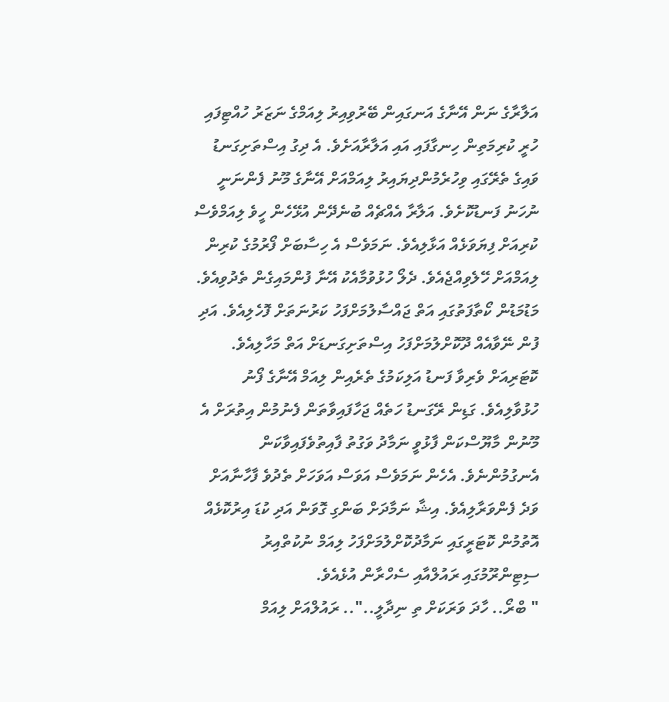އަލާރާގެ ނަން އޭނާގެ އަނގައިން ބޭރުވިއިރު ލިއަމްގެ ނަޒަރު ހުއްޓިފައި ހުރީ ކުރިމަތިން ހިނގާފައި އައި އަލާރާއަށެވެ. އެ ދިގު އިސްތަށިގަނޑު ވައިގެ ތެރޭގައި ވިހުރެމުންދިޔައިރު ލިއަމްއަށް އޭނާގެ މޫނު ފެންނަނީ ނުހަނު ފަނޑުކޮށެވެ. އަލާރާ އެއްޗެއް ބުނެދޭން އުޅޭހެން ހީވެ ލިއަމްވެސް ކުރިއަށް ފިޔަވަޅެއް އަޅާލިއެވެ. ނަމަވެސް އެ ހިސާބަށް ފޯރުމުގެ ކުރިން ލިއަމްއަށް ހޭލެވިއްޖެއެވެ. ދެލޯ ހުޅުވުމާއެކު އޭނާ ފުންމައިގެން ތެދުވިއެވެ. މަޑުމަޑުން ކޯތާފަތުގައި އަތް ޖައްސާލުމަށްފަހު ކަރުނަތަށް ފޮހެލިއެވެ. އަދި ފުން ނޭވާއެއް ދޫކޮށްލުމަށްފަހު އިސްތަށިގަނޑަށް އަތް މަހާލިއެވެ.
ކޮޓަރިއަށް ވެރިވާ ފަނޑު އަލިކަމުގެ ތެރެއިން ލިއަމް އޭނާގެ ފޯނު ހުޅުވާލިއެވެ. ގަޑިން ރޭގަނޑު ހަތެއް ޖަހާފައިވާތަން ފެނުމުން އިތުރަށް އެ މޫނުން މާޔޫސްކަން ފާޅުވީ ނަމާދު ވަގުތު ފާއިތުވެފައިވާކަން އެނގުމުންނެވެ. އެހެން ނަމަވެސް އަވަސް އަވަހަށް ތެދުވެ ފާހާނާއަށް ވަދެ ފެންވަރާލިއެވެ. އިޝާ ނަމާދަށް ބަންގި ގޮވަން އަދި ކުޑަ އިރުކޮޅެއް އޮތުމުން ކޮޓަރީގައި ނަމާދުކޮށްލުމަށްފަހު ލިއަމް ނުކުތްއިރު ސިޓިންރޫމުގައި ރައުލްއާއި ސެހްރާން އުޅެއެވެ.
" ބްރޯ.. ހާދަ ވަރަކަށް ތި ނިދާލީ..".. ރައުލްއަށް ލިއަމް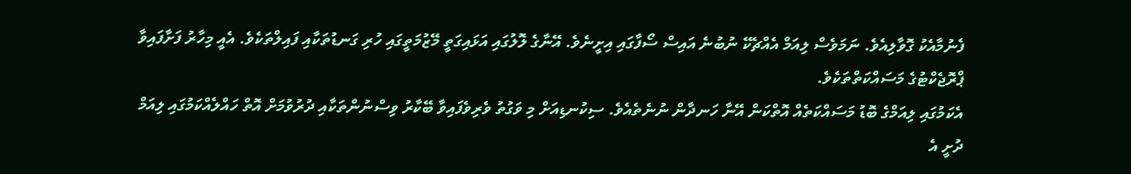ފެނުމާއެކު ގޮވާލިއެވެ. ނަމަވެސް ލިއަމް އެއްޗެކޭ ނުބުނެ އައިސް ސޯފާގައި އިށީނެވެ. އޭނާގެ ލޮލުގައި އަޅައިގަތީ މޭޒުމަތީގައި ހުރި ގަނޑުތަކާއި ފައިލްތަކެވެ. އެއީ މިހާރު ފަށާފައިވާ ޕްރޮޖެކްޓުގެ މަސައްކަތްތަކެވެ.
އެކަމުގައި ލިއަމްގެ ބޮޑު މަސައްކަތެއް އޮތްކަން އޭނާ ހަނދާން ނުނެތެއެވެ. ސިކުނޑިއަށް މި ވަގުތު ވެރިވެފައިވާ ބޭކާރު ވިސްނުންތަކާއި ދުރުވުމަށް އޮތް ހައްލެއްކަމުގައި ލިއަމް ދުށީ އެ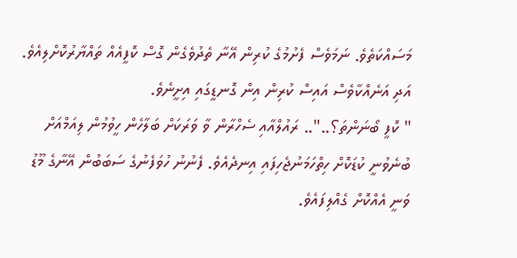މަސައްކަތެވެ. ނަމަވެސް ފެށުމުގެ ކުރިން އޭނާ ތެދުވެގެން ގޮސް ކޮފީއެއް ތައްޔާރުކޮށްލިއެވެ. އަދި އަނެއްކާވެސް އައިސް ކުރިން އިން ގޮނޑީގައި އިށީނެވެ.
" ކޮފީ ބޯނަންތަ؟..".. ރައުލްއާއި ސެހްރާން ވާ ވަރަކަށް ބަލާހެން ހީވުމުން ލިއަމްއަށް ބުނެވުނީ ކުޑަކޮށް ހިތްހަމަނުޖެހިފައި އިނދެއެވެ. ފެނުނު ހުވަފެނުގެ ސަބަބުން އޭނާގެ މޫޑު ވަނީ އެއްކޮށް ގެއްލިފައެވެ.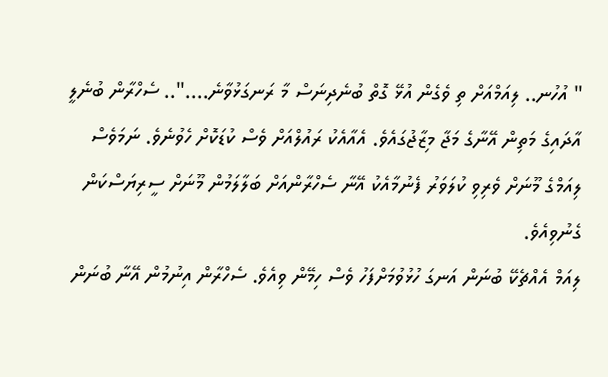" އުހުނ.. ލިއަމްއަށް ތި ވެގެން އުޅޭ ގޮތް ބުނެދިނަސް މާ ރަނގަޅުވާނެ....".. ސެހްރާން ބުނެލީ އާދައިގެ މަތިން އޭނާގެ މަޖާ މިޒާޖުގައެވެ. އެއާއެކު ރައުލްއަށް ވެސް ކުޑަކޮށް ހެވުނެވެ. ނަމަވެސް ލިއަމްގެ މޫނަށް ވެރިވި ކުލަވަރު ފެނުމާއެކު އޭނާ ސެހްރާންއަށް ބަލާލަމުން މޫނަށް ސީރިޔަސްކަން ގެނުވިއެވެ.
ލިއަމް އެއްޗެކޭ ބުނަން އަނގަ ހުޅުވުމަށްފަހު ވެސް ހިމޭން ވިއެވެ. ސެހްރާން އިނުމުން އޭނާ ބުނަން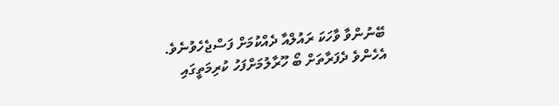ބޭނުންވާ ވާހަކަ ރައުލްއާ ދެއްކުމަށް ފަސްޖެހެވުނެވެ. އެހެންވެ ދެފަރާތަށް ބޯ ހޫރާލުމަށްފަހު ކުރިމަތީގައި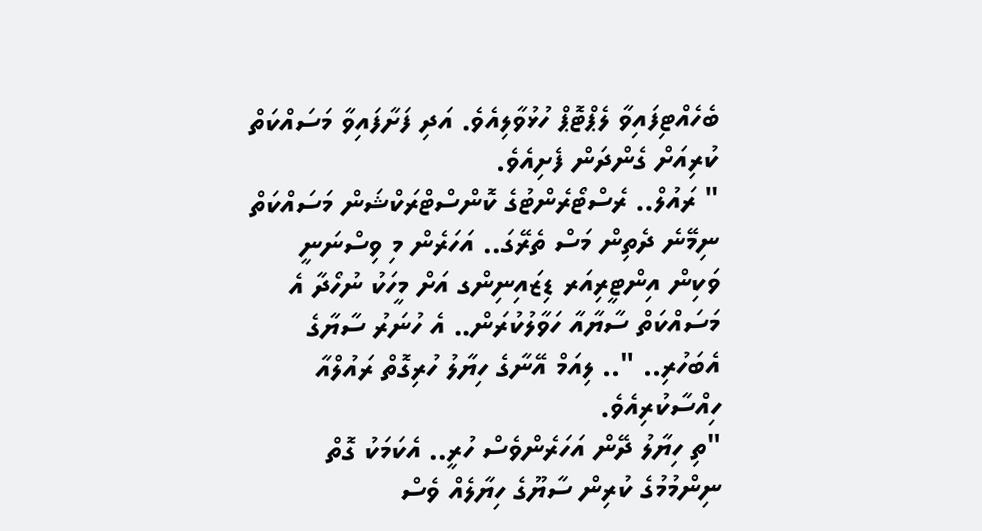ބެހެއްޓިފައިވާ ލެޕްޓޮޕް ހުޅުވާލިއެވެ. އަދި ފަށާފައިވާ މަސައްކަތް ކުރިއަށް ގެންދަން ފެށިއެވެ.
" ރައުލް.. ރެސްޓޯރެންޓުގެ ކޮންސްޓްރަކްޝަން މަސައްކަތް ނިމޭނެ ދެތިން މަސް ތެރޭގަ.. އަހަރެން މި ވިސްނަނީ ވަކިން އިންޓީރިއަރ ޑިޒައިނިންގ އަށް މީހަކު ނުހޯދާ އެ މަސައްކަތް ސާޔާއާ ހަވާލުކުރަން.. އެ ހުނަރު ސާޔާގެ އެބަހުރި.. ".. ލިއަމް އޭނާގެ ހިޔާލު ހުރިގޮތް ރައުލްއާ ހިއްސާކުރިއެވެ.
"ތި ހިޔާލު ދޭން އަހަރެންވެސް ހުރީ.. އެކަމަކު ގޮތް ނިންމުމުގެ ކުރިން ސާޔޫގެ ހިޔާލެއް ވެސް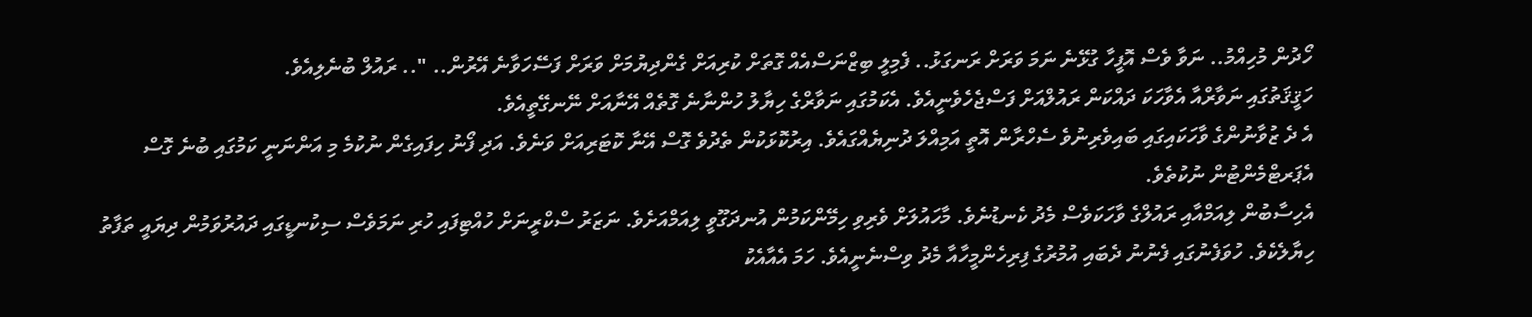ހޯދުން މުހިއްމު.. ނަވާ ވެސް އޮފީހާ ގުޅޭނެ ނަމަ ވަރަށް ރަނގަޅު.. ފެމިލީ ބިޒްނަސްއެއް ގޮތަށް ކުރިއަށް ގެންދިޔުމަށް ވަރަށް ފަސޭހަވާނެ އޭރުން.. ".. ރައުލް ބުނެލިއެވެ.
ހަޤީޤަތުގައި ނަވާރްއާ އެވާހަކަ ދައްކަން ރައުލްއަށް ފަސްޖެހެވެނީއެވެ. އެކަމުގައި ނަވާރްގެ ހިޔާލު ހުންނާނެ ގޮތެއް އޭނާއަށް ނޭނގޭތީއެވެ.
އެ ދެ ޒުވާނުންގެ ވާހަކައިގައި ބައިވެރިނުވެ ސެހްރާން އޮތީ އަމިއްލަ ދުނިޔެއްގައެވެ. އިރުކޮޅަކުން ތެދުވެ ގޮސް އޭނާ ކޮޓަރިއަށް ވަނެވެ. އަދި ފޯނު ހިފައިގެން ނުކުމެ މި އަންނަނީ ކަމުގައި ބުނެ ގޮސް އެޕަރޓްމެންޓުން ނުކުތެވެ.
އެހިސާބުން ލިއަމްއާއި ރައުލްގެ ވާހަކަވެސް މެދު ކެނޑުނެވެ. މާހައުލަށް ވެރިވި ހިމޭންކަމުން އުނދަގޫވީ ލިއަމްއަށެވެ. ނަޒަރު ސްކްރީނަށް ހުއްޓިފައި ހުރި ނަމަވެސް ސިކުނޑީގައި ދައުރުވަމުން ދިޔައީ ތަފާތު ހިޔާލެކެވެ. ހުވަފެނުގައި ފެނުނު ދެބައި އުމުރުގެ ފިރިހެންމީހާއާ މެދު ވިސްނެނީއެވެ. ހަމަ އެއާއެކު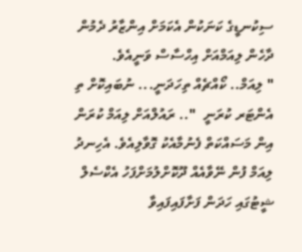ސިކުނޑީގެ ކަނަކުން އެކަމަށް އިންޒާރު ދެމުން ދާހެން ލިއަމްއަށް އިހްސާސް ވަނީއެވެ.
" ލިއަމް.. ކޯއްޗެއް ތިހަދަނީ... ނުބައިކޮށް ތި އެންޓަރ ކުރަނީ  ".. ރައުލްއަށް ލިއަމް ކުރަން އިން މަސައްކަތް ފެނުމާއެކު ގޮވާލިއެވެ. އެހިނދު ލިއަމް ފުން ނޭވާއެއް ދޫކޮށްލުމަށްފަހު އެކްސެލް ޝީޓުގައި ހަދަން ފަށާފައިފައިވާ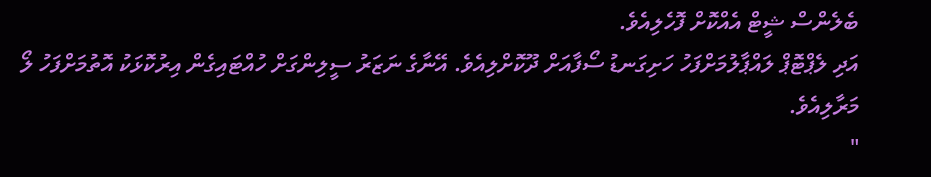ބެލެންސް ޝީޓް އެއްކޮށް ފޮހެލިއެވެ.
އަދި ލެޕްޓޮޕް ލައްޕާލުމަށްފަހު ހަށިގަނޑު ސޯފާއަށް ދޫކޮށްލިއެވެ. އޭނާގެ ނަޒަރު ސީލިންގަށް ހުއްޓައިގެން އިރުކޮޅަކު އޮތުމަށްފަހު ލޯ މަރާލިއެވެ.
"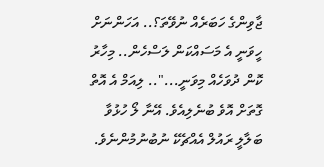ޖާވިންގެ ހަބަރެއް ނުވޭތަ؟.. އަހަންނަށް ހީވަނީ އެ މަސައްކަން ލަސްހެން.. މިހާރު ކޮން ދުވަހެއް މިވަނީ...".. ލިއަމް އެ އޮތް ގޮތަށް އޮވެ ބުނެލިއެވެ. އޭނާ ލޯ ހުޅުވާ ބަލާލީ ރައުލް އެއްޗެކޭ ނުބުނުމުންނެވެ.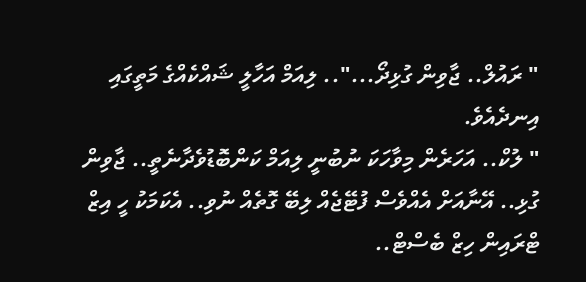" ރައުލް.. ޖާވިން ގުޅިދޯ...".. ލިއަމް އަހާލީ ޝައްކެއްގެ މަތީގައި އިނދެއެވެ.
" ލުކް.. އަހަރެން މިވާހަކަ ނުބުނީ ލިއަމް ކަންބޮޑުވެދާނެތީ.. ޖާވިން ގުޅި.. އޭނާއަށް އެއްވެސް ފުޓޭޖެއް ލިބޭ ގޮތެއް ނުވި.. އެކަމަކު ހީ އިޒް ޓްރައިން ހިޒް ބެސްޓް..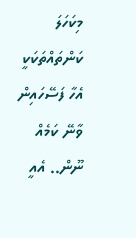މިކަހަލަ ކަންތައްތަކަކީ އެހާ ފަސޭހައިން ވާނޭ ކަމެއް ނޫން.. އެއީ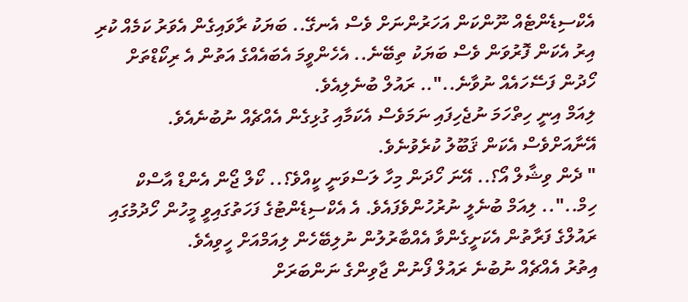އެކްސިޑެންޓެއް ނޫންކަން އަހަރުންނަށް ވެސް އެނގޭ.. ބަޔަކު ރާވައިގެން އެވަރު ކަމެއް ކުރި އިރު އެކަން ފޮރުވަން ވެސް ބަޔަކު ތިބޭނެ.. އެހެންވީމަ އެބައެއްގެ އަތުން އެ ރިކޯޑްތަށް ހޯދުން ފަސޭހައެއް ނުވާނެ..".. ރައުލް ބުނެލިއެވެ.
ލިއަމް އިނީ ހިތްހަމަ ނުޖެހިފައި ނަމަވެސް އެކަމާއި ގުޅިގެން އެއްޗެއް ނުބުނެއެވެ. އޭނާއަށްވެސް އެކަން ޤަބޫލު ކުރެވުނެވެ.
" ދެން ވިޝާލް އޯ؟.. އޭނަ ހޯދަން މިހާ ލަސްވަނީ ކީއްވެ؟.. ކޯލް ޖޯން އެންޑް އާސްކް ހިމް..".. ލިއަމް ބުނެލީ ނުރުހުންވެފައެވެ. އެ އެކްސިޑެންޓުގެ ފަހަތުގައިވީ މީހުން ހޯދުމުގައި ރައުލްގެ ފަރާތުން އެކަށީގެންވާ އެއްބާރުލުން ނުލިބޭހެން ލިއަމްއަށް ހީވިއެވެ.
އިތުރު އެއްޗެއް ނުބުނެ ރައުލް ފޯނުން ޖާވިންގެ ނަންބަރަށް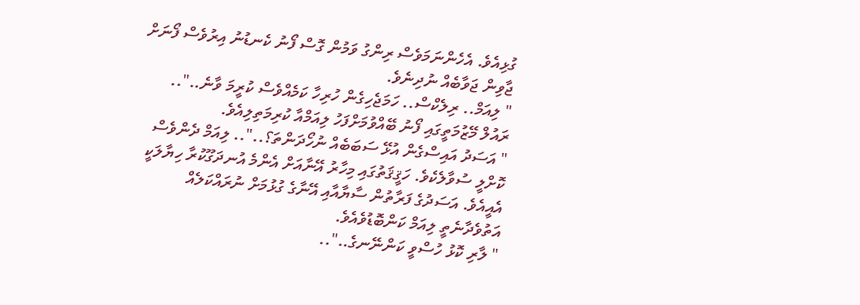ގުޅިއެވެ. އެހެންނަމަވެސް ރިންގު ވަމުން ގޮސް ފޯނު ކެނޑުނު އިރުވެސް ފޯނަށް ޖާވިން ޖަވާބެއް ނުދިނެވެ.
" ލިއަމް.. ރިލެކްސް.. ހަމަޖެހިގެން ހުރިހާ ކަމެއްވެސް ކުރީމަ ވާނެ..".. ރައުލް މޭޒުމަތީގައި ފޯނު ބޭއްވުމަށްފަހު ލިއަމްއާ ކުރިމަތިލިއެވެ.
" އަސަދު އައިސްގެން އުޅޭ ސަބަބެއް ނުހޯދަންތަ؟..".. ލިއަމް ދެންވެސް ކޮށްލީ ސުވާލެކެވެ. ހަޤީޤަތުގައި މިހާރު އޭނާއަށް އެންމެ އުނދަގޫކުރާ ހިޔާލަކީ އެއީއެވެ. އަސަދުގެ ފަރާތުން ސާޔާއާއި އޭނާގެ ގުޅުމަށް ނުރައްކަލެއް އަތުވެދާނެތީ ލިއަމް ކަންބޮޑުވެއެވެ.
" ލާރި ކޮޅު ހުސްވީ ކަންނޭނގެ.."..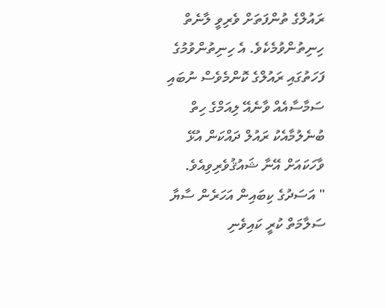ރައުލްގެ ތުންފަތަށް ވެރިވީ ލާނެތް ހިނިތުންވުމެކެވެ. އެ ހިނިތުންވުމުގެ ފަހަތުގައި ރައުލްގެ ކޮންމެވެސް ނުބައި ސަމާސާއެއް ވާނެއޭ ލިއަމްގެ ހިތް ބުނެލުމާއެކު ރައުލް ދައްކަން އުޅޭ ވާހަކައަށް އޭނާ ޝައުޤުވެރިވިއެވެ.
" އަސަދުގެ ކިބައިން އަހަރެން ސާޔާ ސަލާމަތް ކުރީ ކައިވެނި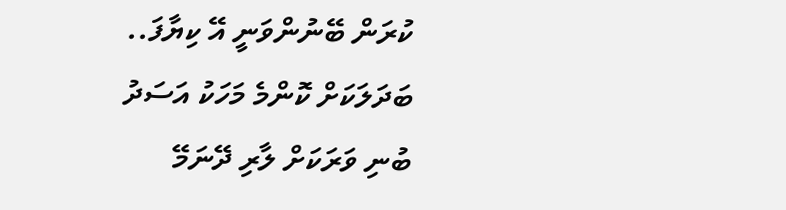ކުރަން ބޭނުންވަނީ އޭ ކިޔާފަ.. ބަދަލަކަށް ކޮންމެ މަހަކު އަސަދު ބުނި ވަރަކަށް ލާރި ދޭނަމޭ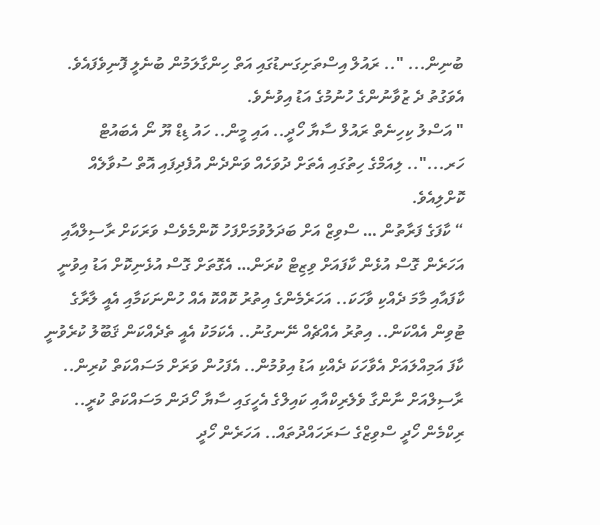ބުނިން... ".. ރައުލް އިސްތަށިގަނޑުގައި އަތް ހިންގާލަމުން ބުނެލީ ފޮނިވެފައެވެ. އެވަގުތު ދެ ޒުވާނުންގެ ހުނުމުގެ އަޑު އިވުނެވެ.
" އަސްލު ކިހިނެތް ރައުލް ސާޔާ ހޯދީ.. އައި މީން.. ހައު ޑިޑް ޔޫ ނޯ އެބައުޓް ހަރ...".. ލިއަމްގެ ހިތުގައި އެތަށް ދުވަހެއް ވަންދެން އުފެދިފައި އޮތް ސުވާލެއް ކޮށްލިއެވެ.
“ ކާފަގެ ފަރާތުން … ސްވިޒް އަށް ބަދަލުވުމަށްފަހު ކޮންމެވެސް ވަރަކަށް ރާސިލްއާއި އަހަރެން ގޮސް އުޅެން ކާފައަށް ވިޒިޓް ކުރަން… އެގޮތަށް ގޮސް އުޅެނިކޮށް އަޑު އިވުނީ ކާފައާއި މާމަ ދެއްކި ވާހަކަ.. އަހަރެމެންގެ އިތުރު ކޮއްކޮ އެއް ހުންނަކަމާއި އެއީ ލާރާގެ ޓުވިން އެއްކަން.. އިތުރު އެއްޗެއް ނޭނގުނު.. އެކަމަކު އެއީ ތެދެއްކަން ޤަބޫލު ކުރެވުނީ ކާފަ އަމިއްލައަށް އެވާހަކަ ދެއްކި އަޑު އިވުމުން.. އެފަހުން ވަރަށް މަސައްކަތް ކުރިން.. ރާސިލްއަށް ނާންގާ ވެލެރިކްއާއި ކައިލްގެ އެހީގައި ސާޔާ ހޯދަން މަސައްކަތް ކުރީ.. ރިކްމެން ހޯދީ ސްވިޒްގެ ސަރަހައްދުތައް.. އަހަރެން ހޯދީ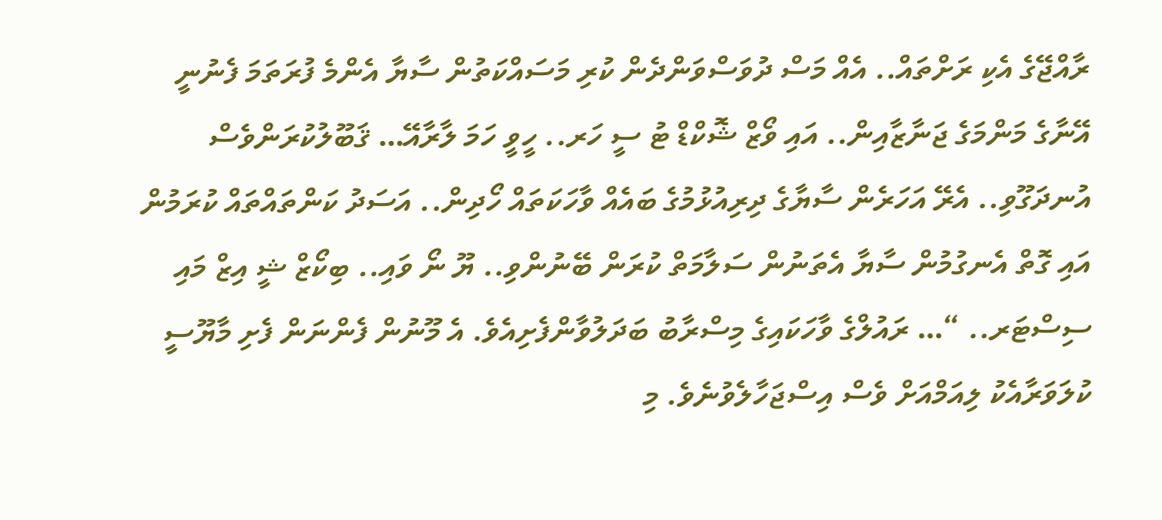ރާއްޖޭގެ އެކި ރަށްތައް.. އެއް މަސް ދުވަސްވަންދެން ކުރި މަސައްކަތުން ސާޔާ އެންމެ ފުރަތަމަ ފެނުނީ އޭނާގެ މަންމަގެ ޖަނާޒާއިން.. އައި ވޯޒް ޝޮކްޑް ޓު ސީ ހަރ.. ހީވީ ހަމަ ލާރާއޭ… ޤަބޫލުކުރަންވެސް އުނދަގޫވި.. އެރޭ އަހަރެން ސާޔާގެ ދިރިއުޅުމުގެ ބައެއް ވާހަކަތައް ހޯދިން.. އަސަދު ކަންތައްތައް ކުރަމުން އައި ގޮތް އެނގުމުން ސާޔާ އެތަނުން ސަލާމަތް ކުރަން ބޭނުންވި.. ޔޫ ނޯ ވައި.. ބިކޯޒް ޝީ އިޒް މައި ސިސްޓަރ.. “… ރައުލްގެ ވާހަކައިގެ މިސްރާބު ބަދަލުވާންފެށިއެވެ. އެ މޫނުން ފެންނަން ފެށި މާޔޫސީ ކުލަވަރާއެކު ލިއަމްއަށް ވެސް އިސްޖަހާލެވުނެވެ. މި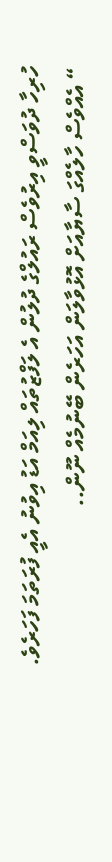ހުރިހާ ދުވަސްވީ އިރުވެސް ރައުލްގެ ދުލުން އެ ލަފްޒުތައް ލިއަމް އަޑު އިވުނު އެއީ ފުރަތަމަ ފަހަރެވެ.
“ އެއްވެސް ހާލެއްގަ ސާޔާއަށް އޮޅުވާލަން އަހަރެން ބޭނުމެއް ނޫން..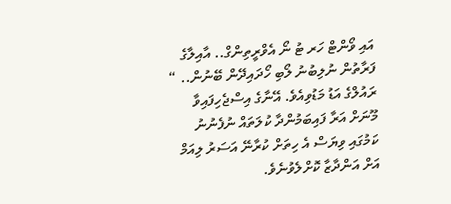އައި ވޯންޓް ހަރ ޓު ނޯ އެވްރީތިންގް.. އާއިލާގެ ފަރާތުން ނުލިބުނު ލޯބި ހޯދައިދޭން ބޭނުން.. “ ރައުލްގެ އަޑު މަޑުވިއެވެ. އޭނާގެ އިސްޖެހިފައިވާ މޫނަށް އަރާ ފައިބަމުންދާ ކުލަތައް ނުފެނުނު ކަމުގައި ވިޔަސް އެ ހިތަށް ކުރާނޭ އަސަރު ލިއަމް އަށް އަންދާޒާ ކޮށްލެވުނެވެ.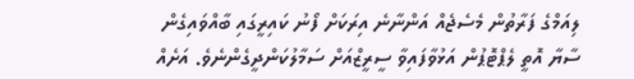ލިއަމްގެ ފަރާތުން މެސެޖެއް އަންނާނެ އިރަކަށް ފޯނު ކައިރީގައި ބާއްވައިގެން ސާޔާ އޮތީ ލެޕްޓޮޕުން އަޅުވާފައިވާ ސީރީޒްއަށް ސަމާލުކަންދީގެންނެވެ. އަށެއް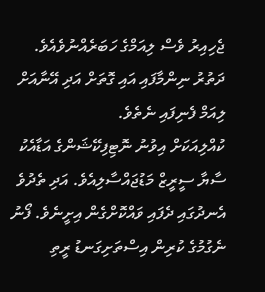ޖެހިއިރު ވެސް ލިއަމްގެ ހަބަރެއްނުވެއެވެ. ދަތުރު ނިންމާފައި އައި ގޮތަށް އަދި އޭނާއަށް ލިއަމް ފެނިފައި ނެތެވެ.
ކުއްލިއަކަށް އިވުނު ނޮޓިފިކޭޝަންގެ އަޑާއެކު ސާޔާ ސީރީޒް މަޑުޖައްސާލިއެވެ. އަދި ތެދުވެ އެނދުގައި ދެފައި ވައްކޮށްގެން އިށީނެވެ. ފޯނު ނެގުމުގެ ކުރިން އިސްތަށިގަނޑު ރީތި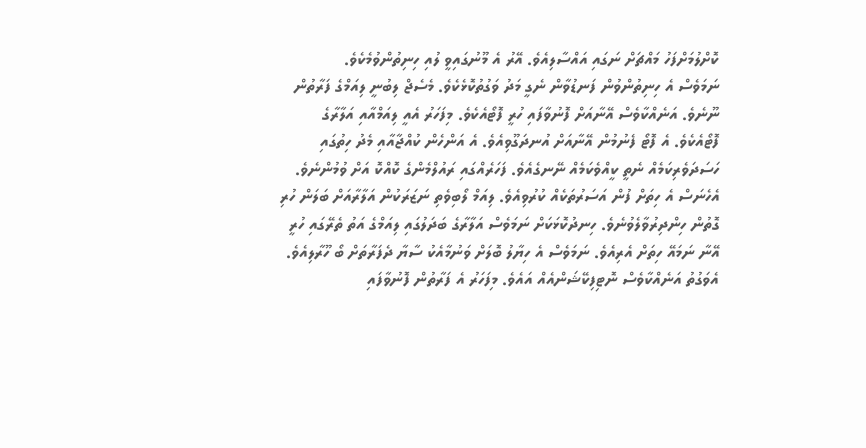ކޮށްލުމަށްފަހު މައްޗަށް ނަގައި އައްސާލިއެވެ. އޭރު އެ މޫނުގައިވީ ލުއި ހިނިތުންވުމެކެވެ.
ނަމަވެސް އެ ހިނިތުންވުން ފަނޑުވާން ނެގީ މަދު ވަގުތުކޮޅެކެވެ. މެސެޖް ލިބުނީ ލިއަމްގެ ފަރާތުން ނޫނެވެ. އަނެއްކާވެސް އޭނާއަށް ފޮނުވާފައި ހުރީ ފޮޓޯއެކެވެ. މިފަހަރު އެއީ ލިއަމްއާއި އަލާރާގެ ފޮޓޯއެކެވެ. އެ ފޮޓޯ ފެނުމުން އޭނާއަށް އުނދަގޫވިއެވެ. އެ އަންހެން ކުއްޖާއާއި މެދު ހިތުގައި ހަސަދަވެރިކަމެއް ނެތީ ކީއްވެކަމެއް ނޭނގެއެވެ. ފަހަރެއްގައި ރައުލްމެންގެ ކޮއްކޮ އަށް ވުމުންނެވެ.
އެހެނަސް އެ ހިތަށް ފުން އަސަރުތަކެއް ކުރުވިއެވެ. ލިއަމް ލޯބިވެތި ނަޒަރަކުން އަލާރާއަށް ބަލަން ހުރި ގޮތުން ހިންދިރުވާލެވުނެވެ. ހިނދުކޮޅަކަށް ނަމަވެސް އަލާރާގެ ބަދަލުގައި ލިއަމްގެ އަތު ތެރޭގައި ހުރީ އޭނާ ނަމައޭ ހިތަށް އެރިއެވެ. ނަމަވެސް އެ ހިޔާލު ބޮލަށް ވަނުމާއެކު ސާޔާ ދެފަރާތަށް ބޯ ހޫރާލިއެވެ.
އެވަގުތު އަނެއްކާވެސް ނޮޓިފިކޭޝަންއެއް އައެވެ. މިފަހަރު އެ ފަރާތުން ފޮނުވާފައި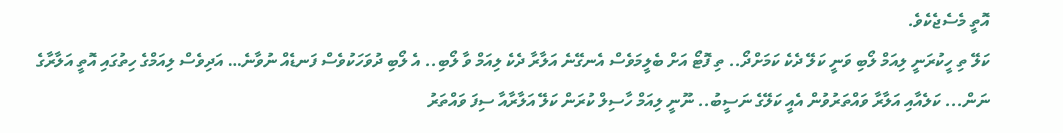އޮތީ މެސެޖެކެވެ.
ކަލޭ ތި ހީކުރަނީ ލިއަމް ލޯބި ވަނީ ކަލޭ ދެކެ ކަމަށްދޯ.. ތި ފޮޓޯ އަށް ބެލީމަވެސް އެނގޭނެ އަލާރާ ދެކެ ލިއަމް ވާ ލޯބި.. އެ ލޯބި ދުވަހަކުވެސް ފަނޑެއް ނުވާނެ… އަދިވެސް ލިއަމްގެ ހިތުގައި އޮތީ އަލާރާގެ ނަން... ކަލެއާއި އަލާރާ ވައްތަރުވުން އެއީ ކަލޭގެ ނަސީބު.. ނޫނީ ލިއަމް ހާސިލް ކުރަން ކަލޭ އަލާރާއާ ސިފަ ވައްތަރު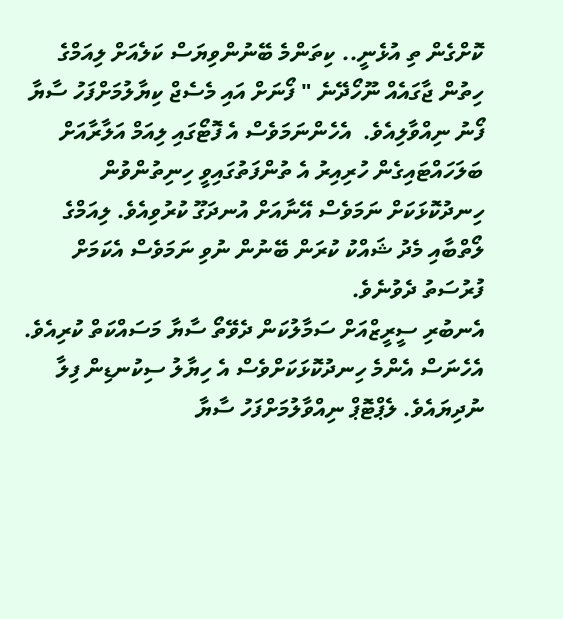ކޮށްގެން ތި އުޅެނީ.. ކިތަންމެ ބޭނުންވިޔަސް ކަލެއަށް ލިއަމްގެ ހިތުން ޖާގައެއް ނޫހޯދޭނެ " ފޯނަށް އައި މެސެޖް ކިޔާލުމަށްފަހު ސާޔާ ފޯނު ނިއްވާލިއެވެ.  އެހެންނަމަވެސް އެ ފޮޓޯގައި ލިއަމް އަލާރާއަށް ބަލަހައްޓައިގެން ހުރިއިރު އެ ތުންފަތުގައިވީ ހިނިތުންވުން ހިނދުކޮޅަކަށް ނަމަވެސް އޭނާއަށް އުނދަގޫ ކުރުވިއެވެ. ލިއަމްގެ ލޯތްބާއި މެދު ޝައްކު ކުރަން ބޭނުން ނުވި ނަމަވެސް އެކަމަށް ފުރުސަތު ދެވުނެވެ.
އެނބުރި ސީރީޒްއަށް ސަމާލުކަން ދެވޭތޯ ސާޔާ މަސައްކަތް ކުރިއެވެ. އެހެނަސް އެންމެ ހިނދުކޮޅަކަށްވެސް އެ ހިޔާލު ސިކުނޑިން ފިލާ ނުދިޔައެވެ. ލެޕްޓޮޕް ނިއްވާލުމަށްފަހު ސާޔާ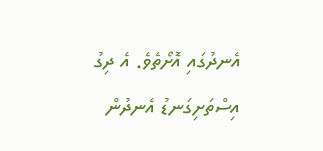އެނދުގައި އޮށޯތެވެ. އެ ދިގު އިސްތަށިގަނޑު އެނދުން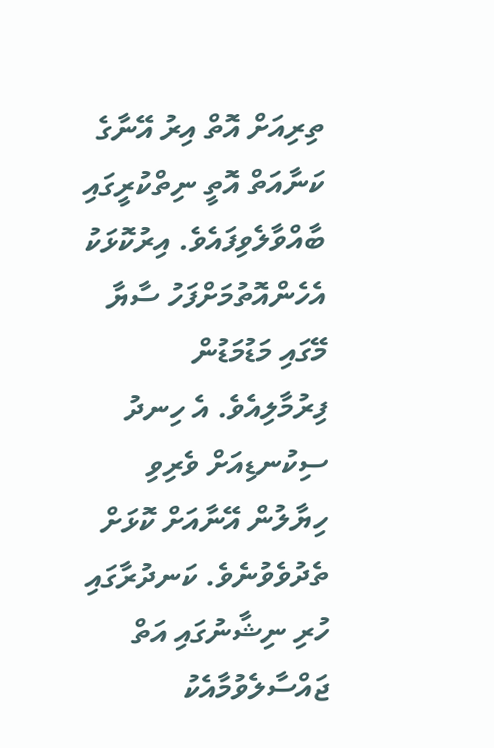ތިރިއަށް އޮތް އިރު އޭނާގެ ކަނާއަތް އޮތީ ނިތްކުރީގައި ބާއްވާލެވިފައެވެ. އިރުކޮޅަކު އެހެންއޮތުމަށްފަހު ސާޔާ މޭގައި މަޑުމަޑުން ފިރުމާލިއެވެ. އެ ހިނދު ސިކުނޑިއަށް ވެރިވި ހިޔާލުން އޭނާއަށް ކޮޅަށް ތެދުވެވުނެވެ. ކަނދުރާގައި ހުރި ނިޝާނުގައި އަތް ޖައްސާލެވުމާއެކު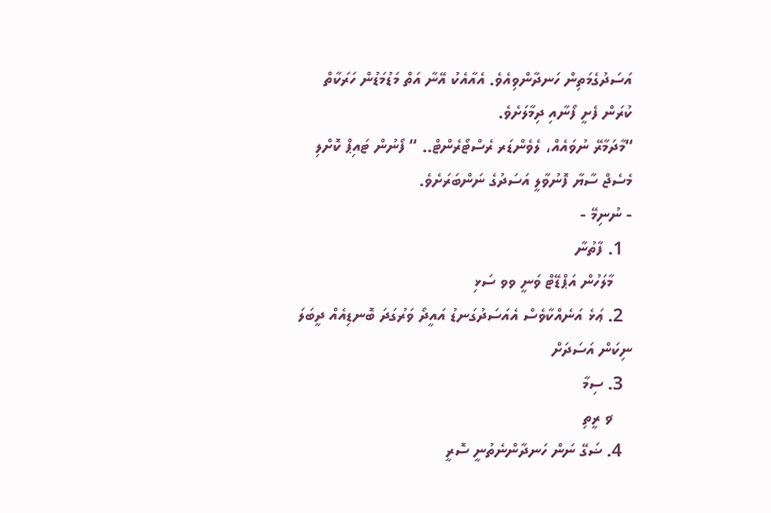އަސަދުގެމަތިން ހަނދާންވިއެވެ. އެއާއެކު އޭނާ އަތް މަޑުމަޑުން ހަރަކާތް ކުރަން ފެށީ ފޯނާއި ދިމާލަށެވެ.
“މާދަމާރޭ ނުވައެއް، ލެވެންޑަރ ރެސްޓޯރެންޓް.. “ ފޯނުން ޓައިޕް ކޮށްލި މެސެޖް ސާޔާ ފޮނުވާލީ އަސަދުގެ ނަންބަރަށެވެ.
- ނުނިމޭ -
  1. ފާތުނާ
    މާލަހުން އަޕްޑޭޓް ވަނީ ވވ ސަޅި
  2. ޢަޅެ އަނެއްކާވެސް އެއަސަދުގަނޑު އައީދޯ ވަރުގަދަ ބޮނޑިއެއް ދީބަލަ ނިކަން އަސަދަށް
  3. ސިމާ
    ޥ ރީތި
  4. ޟަގޭ ނަން ހަނދާންނެތުނީ ސޮރީ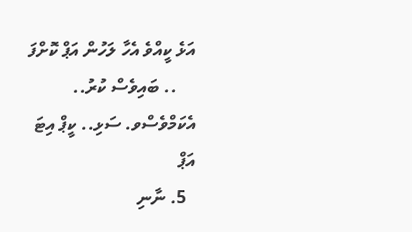އަޅެ ކީއްވެ އެހާ ލަހުން އަޕް ކޮށްފަ
    .. ބައިވެސް ކުރު.. އެކަމްވެސްވ. ސަޅި.. ކީޕް އިޓަ އަޕް
  5. ނާނި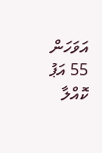އަވަހަން 55 އަޕު ކޮއްލާ